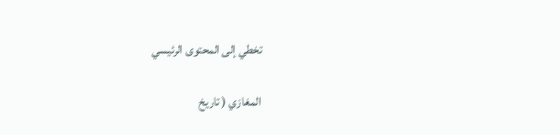تخطي إلى المحتوى الرئيسي

المغازي ( تاريخ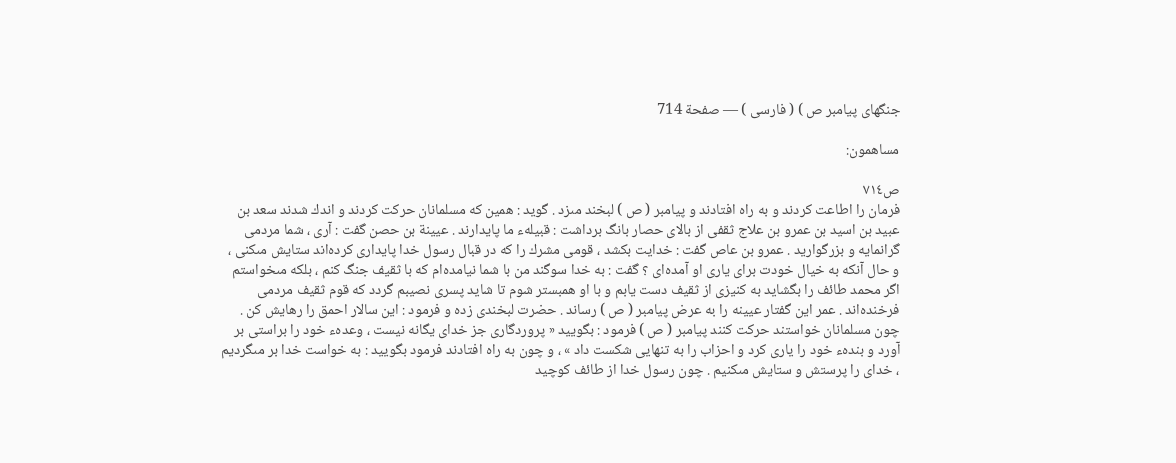جنگهاى پيامبر ص ) ( فارسى ) — صفحة 714

مساهمون:

ص٧١٤
فرمان را اطاعت كردند و به راه افتادند و پيامبر ( ص ) لبخند مىزد . گويد : همين كه مسلمانان حركت كردند و اندك شدند سعد بن عبيد بن اسيد بن عمرو بن علاج ثقفى از بالاى حصار بانگ برداشت : قبيلهء ما پايدارند . عيينة بن حصن گفت : آرى ، شما مردمى گرانمايه و بزرگواريد . عمرو بن عاص گفت : خدايت بكشد ، قومى مشرك را كه در قبال رسول خدا پايدارى كرده‌اند ستايش مىكنى ، و حال آنكه به خيال خودت براى يارى او آمده‌اى ؟ گفت : به خدا سوگند من با شما نيامده‌ام كه با ثقيف جنگ كنم ، بلكه مىخواستم اگر محمد طائف را بگشايد به كنيزى از ثقيف دست يابم و با او همبستر شوم تا شايد پسرى نصيبم گردد كه قوم ثقيف مردمى فرخنده‌اند . عمر اين گفتار عيينه را به عرض پيامبر ( ص ) رساند . حضرت لبخندى زده و فرمود : اين سالار احمق را رهايش كن . چون مسلمانان خواستند حركت كنند پيامبر ( ص ) فرمود : بگوييد « پروردگارى جز خداى يگانه نيست ، وعدهء خود را براستى بر آورد و بندهء خود را يارى كرد و احزاب را به تنهايى شكست داد » ، و چون به راه افتادند فرمود بگوييد : به خواست خدا بر مىگرديم ، خداى را پرستش و ستايش مىكنيم . چون رسول خدا از طائف كوچيد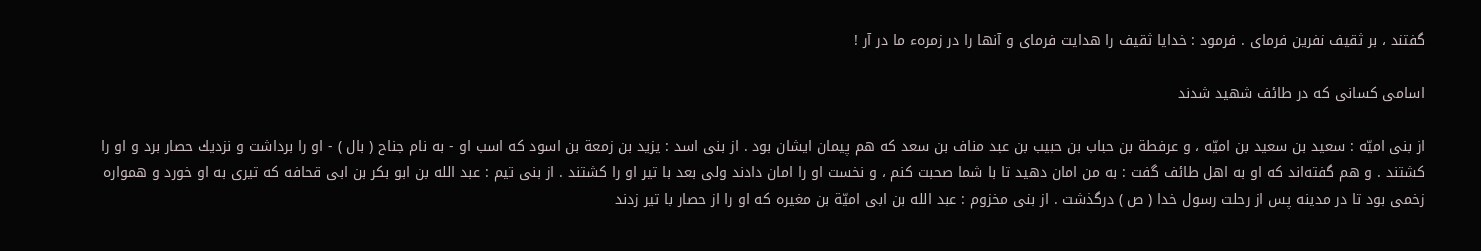گفتند ، بر ثقيف نفرين فرماى . فرمود : خدايا ثقيف را هدايت فرماى و آنها را در زمرهء ما در آر !

اسامى كسانى كه در طائف شهيد شدند

از بنى اميّه : سعيد بن سعيد بن اميّه ، و عرفطة بن حباب بن حبيب بن عبد مناف بن سعد كه هم پيمان ايشان بود . از بنى اسد : يزيد بن زمعة بن اسود كه اسب او - به نام جناح ( بال ) - او را برداشت و نزديك حصار برد و او را كشتند . و هم گفته‌اند كه او به اهل طائف گفت : به من امان دهيد تا با شما صحبت كنم ، و نخست او را امان دادند ولى بعد با تير او را كشتند . از بنى تيم : عبد الله بن ابو بكر بن ابى قحافه كه تيرى به او خورد و همواره زخمى بود تا در مدينه پس از رحلت رسول خدا ( ص ) درگذشت . از بنى مخزوم : عبد الله بن ابى اميّة بن مغيره كه او را از حصار با تير زدند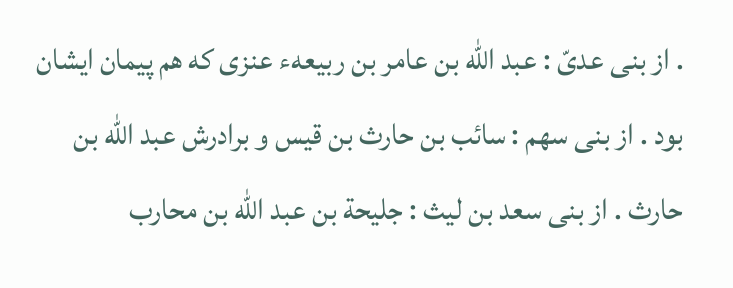. از بنى عدىّ : عبد الله بن عامر بن ربيعهء عنزى كه هم پيمان ايشان بود . از بنى سهم : سائب بن حارث بن قيس و برادرش عبد الله بن حارث . از بنى سعد بن ليث : جليحة بن عبد الله بن محارب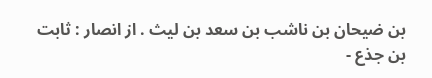بن ضيحان بن ناشب بن سعد بن ليث . از انصار : ثابت بن جذع -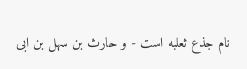نام جذع ثعلبه است - و حارث بن سهل بن ابى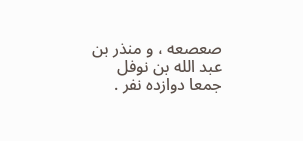صعصعه ، و منذر بن عبد الله بن نوفل جمعا دوازده نفر .